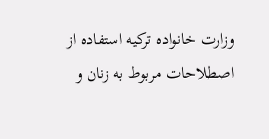وزارت خانواده ترکیه استفاده از اصطلاحات مربوط به زنان و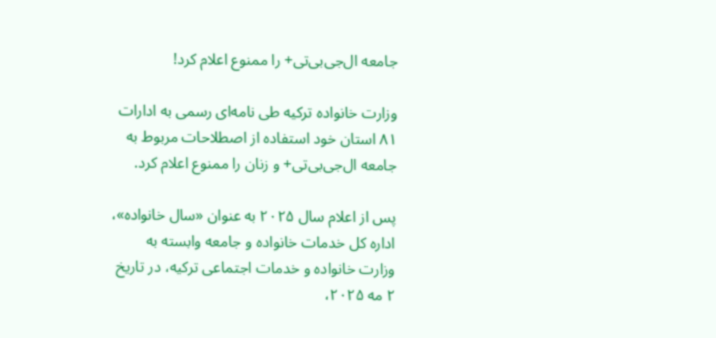جامعه ال‌جی‌بی‌تی+ را ممنوع اعلام کرد!

وزارت خانواده ترکیه طی نامه‌ای رسمی به ادارات ۸۱ استان خود استفاده از اصطلاحات مربوط به جامعه ال‌جی‌بی‌تی‌‌+ و زنان را ممنوع اعلام کرد.

پس از اعلام سال ۲۰۲۵ به عنوان «سال خانواده»، اداره کل خدمات خانواده و جامعه وابسته به وزارت خانواده و خدمات اجتماعی ترکیه، در تاریخ ۲ مه ۲۰۲۵،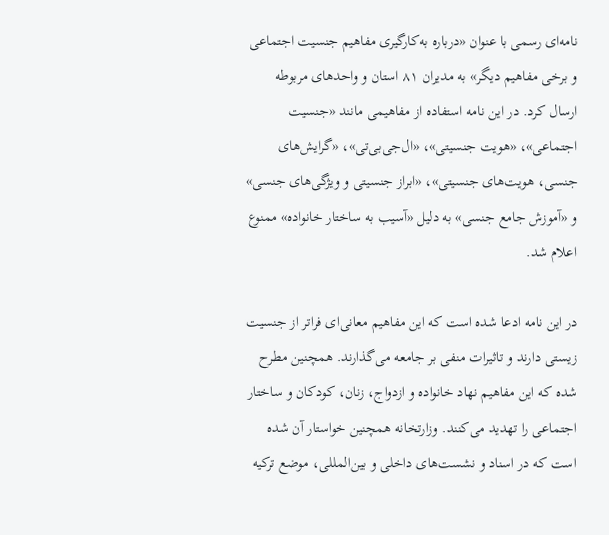نامه‌ای رسمی با عنوان «درباره به‌کارگیری مفاهیم جنسیت اجتماعی و برخی مفاهیم دیگر» به مدیران ۸۱ استان و واحدهای مربوطه ارسال کرد. در این نامه استفاده از مفاهیمی مانند «جنسیت اجتماعی»، «هویت جنسیتی»، «ال‌جی‌بی‌تی»، «گرایش‌های جنسی، هویت‌های جنسیتی»، «ابراز جنسیتی و ویژگی‌های جنسی» و «آموزش جامع جنسی» به دلیل «آسیب به ساختار خانواده» ممنوع اعلام شد.

در این نامه ادعا شده است که این مفاهیم معانی‌ای فراتر از جنسیت زیستی دارند و تاثیرات منفی بر جامعه می‌گذارند. همچنین مطرح شده که این مفاهیم نهاد خانواده و ازدواج، زنان، کودکان و ساختار اجتماعی را تهدید می‌کنند. وزارتخانه همچنین خواستار آن شده است که در اسناد و نشست‌های داخلی و بین‌المللی، موضع ترکیه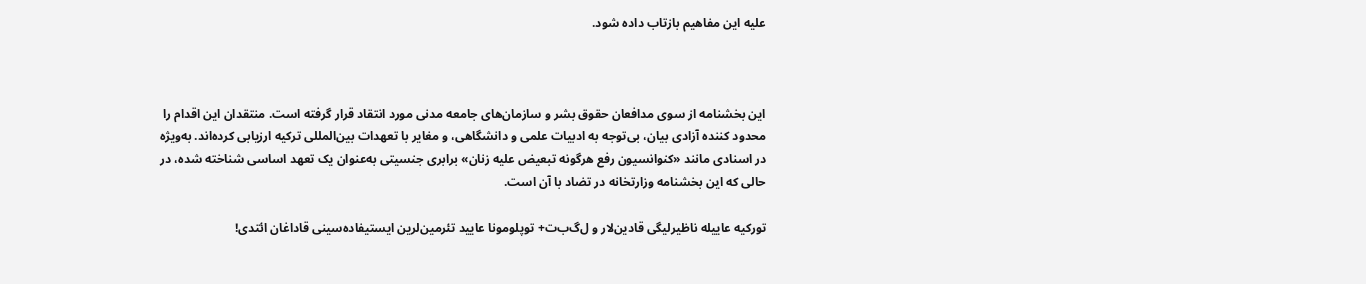علیه این مفاهیم بازتاب داده شود.



این بخشنامه از سوی مدافعان حقوق بشر و سازمان‌های جامعه مدنی مورد انتقاد قرار گرفته است. منتقدان این اقدام را محدود کننده آزادی بیان، بی‌توجه به ادبیات علمی و دانشگاهی، و مغایر با تعهدات بین‌المللی ترکیه ارزیابی کرده‌اند. به‌ویژه در اسنادی مانند «کنوانسیون رفع هرگونه تبعیض علیه زنان» برابری جنسیتی به‌عنوان یک تعهد اساسی شناخته شده، در حالی که این بخشنامه وزارتخانه در تضاد با آن است.

تورکیه عاییله ناظیرلیگی قادین‌لار و ل‌گ‌ب‌ت+ توپلومونا عایید تئرمین‌لرین ایستیفاده‌سینی قاداغان ائتدی!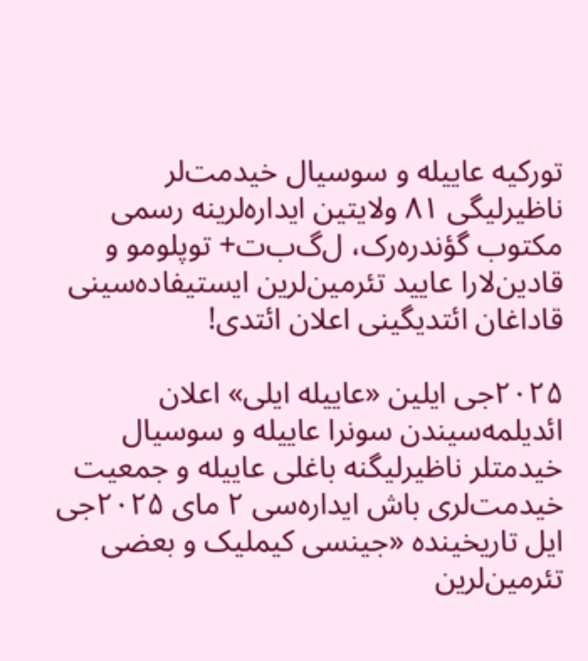تورکیه عاییله و سوسیال خیدمت‌لر ناظیرلیگی ۸۱ ولایتین ایداره‌لرینه رسمی مکتوب گؤندره‌رک، ل‌گ‌ب‌ت+ توپلومو و قادین‌لارا عایید تئرمین‌لرین ایستیفاده‌سینی قاداغان ائتدیگینی اعلان ائتدی!

۲۰۲۵جی ایلین «عاییله ایلی» اعلان ائدیلمه‌سیندن سونرا عاییله و سوسیال خیدمتلر ناظیرلیگنه باغلی عاییله و جمعیت خیدمت‌لری باش ایداره‌سی ۲ مای ۲۰۲۵جی ایل تاریخینده «جینسی کیملیک و بعضی تئرمین‌لرین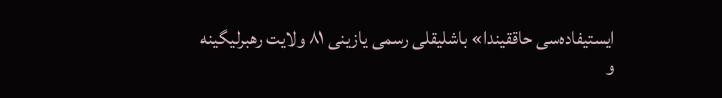ایستیفاده‌سی حاققیندا» باشلیقلی رسمی یازینی ۸۱ ولایت رهبرلیگینه و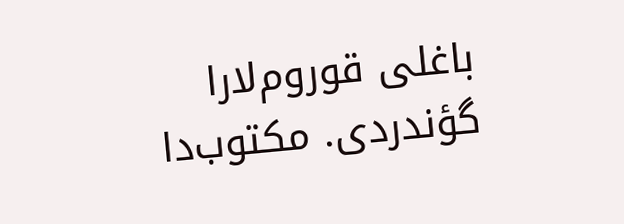باغلی قوروم‌لارا گؤندردی. مکتوب‌دا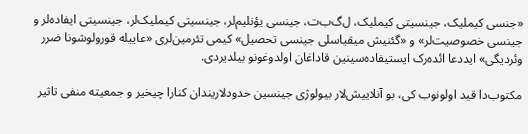«جنسی کیملیک، جینسیتی کیملیک، ل‌گ‌ب‌ت، جینسی یؤنلیم‌لر، جینسیتی کیملیک‌لر، جینسیتی ایفاده‌لر و جینسی خصوصیت‌لر» و «گئنیش میقیاسلی جینسی تحصیل» کیمی تئرمین‌لری «عاییله قورولوشونا ضرر وئردیگی» ایددعا ائده‌رک ایستیفاده‌سینین قاداغان اولدوغونو بیلدیردی.

مکتوب‌دا قید اولونوب کی، بو آنلاییش‌لار بیولوژی جینسین حدودلاریندان کنارا چیخیر و جمعیته منفی تاثیر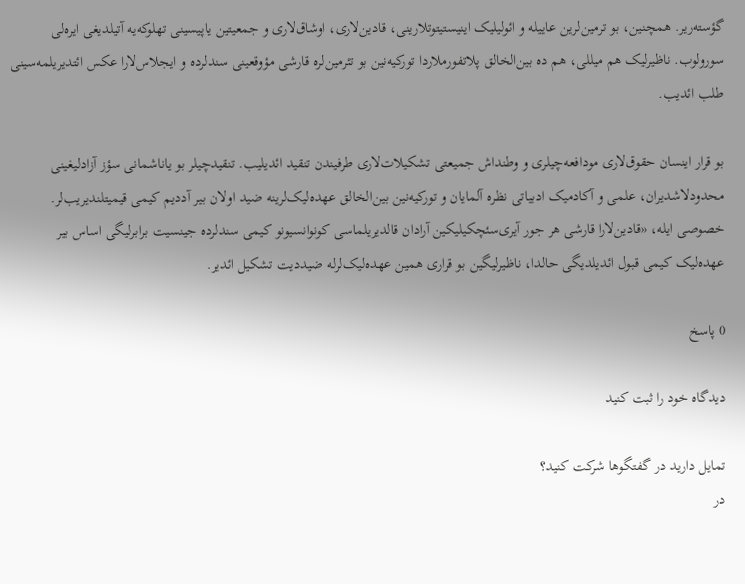گؤسته‌ریر. همچنین، بو ترمین‌لرین عاییله و ائولیلیک اینیستیتوتلارینی، قادین‌لاری، اوشاق‌لاری و جمعیتین یاپیسینی تهلوکه‌یه آتیلدیغی ایره‌لی سورولوب. ناظیرلیک هم میللی، هم ده بین‌الخالق پلاتفورملاردا تورکیه‌نین بو تئرمین‌لره قارشی مؤوقعینی سندلرده و ایجلاس‌لارا عکس ائتدیریلمه‌سینی طلب ائدیب.

بو قرار اینسان حقوق‌لاری مودافعه‌چیلری و وطنداش جمیعتی تشکیلات‌لاری طرفیندن تنقید ائدیلیب. تنقیدچیلر بو یاناشمانی سؤز آزادلیغینی محدودلاشدیران، علمی و آکادمیک ادبیاتی نظره آلمایان و تورکیه‌نین بین‌الخالق عهده‌لیک‌لرینه ضید اولان بیر آددیم کیمی قیمیتلندیریب‌لر. خصوصی ایله، «قادین‌لارا قارشی هر جور آیری‌سئچکیلیکین آرادان قالدیریلماسی کونوانسیونو کیمی سندلرده جینسیت برابرلیگی اساس بیر عهده‌لیک کیمی قبول ائدیلدیگی حالدا، ناظیرلیگین بو قراری همین عهده‌لیک‌لرله ضیددیت تشکیل ائدیر.

0 پاسخ

دیدگاه خود را ثبت کنید

تمایل دارید در گفتگوها شرکت کنید؟
در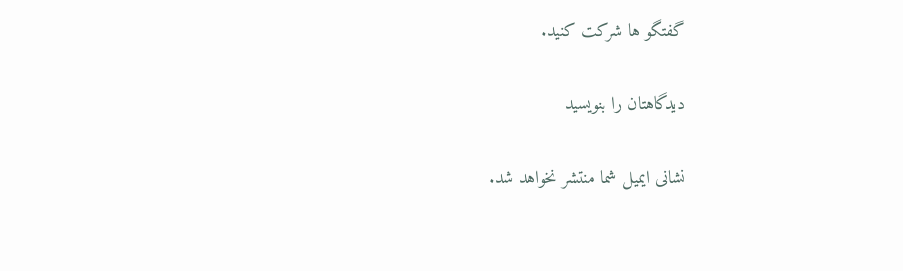گفتگو ها شرکت کنید.

دیدگاهتان را بنویسید

نشانی ایمیل شما منتشر نخواهد شد.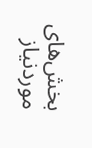بخش‌های موردنیاز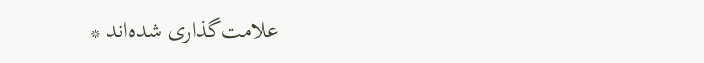علامت‌گذاری شده‌اند *